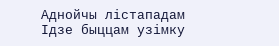Аднойчы лістападам
Ідзе быццам узімку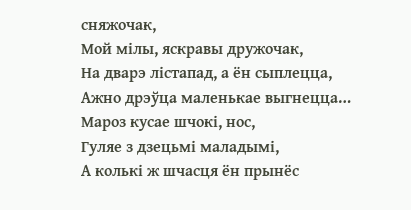сняжочак,
Мой мілы, яскравы дружочак,
На дварэ лістапад, а ён сыплецца,
Ажно дрэўца маленькае выгнецца…
Мароз кусае шчокі, нос,
Гуляе з дзецьмі маладымі,
А колькі ж шчасця ён прынёс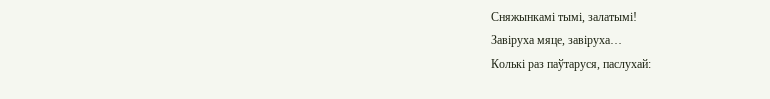Сняжынкамі тымі, залатымі!
Завіруха мяце, завіруха…
Колькі раз паўтаруся, паслухай: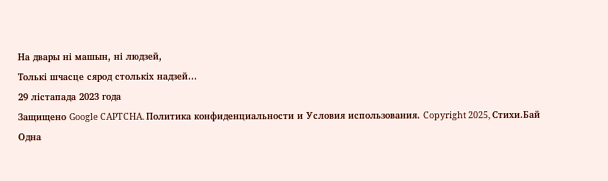На двары ні машын, ні людзей,
Толькі шчасце сярод столькіх надзей…
29 лістапада 2023 года
Защищено Google CAPTCHA. Политика конфиденциальности и Условия использования. Copyright 2025, Стихи.Бай
Одна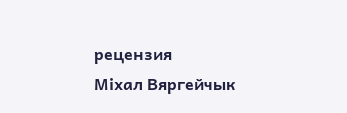рецензия
Міхал Вяргейчык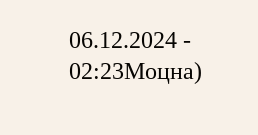06.12.2024 - 02:23Моцна)